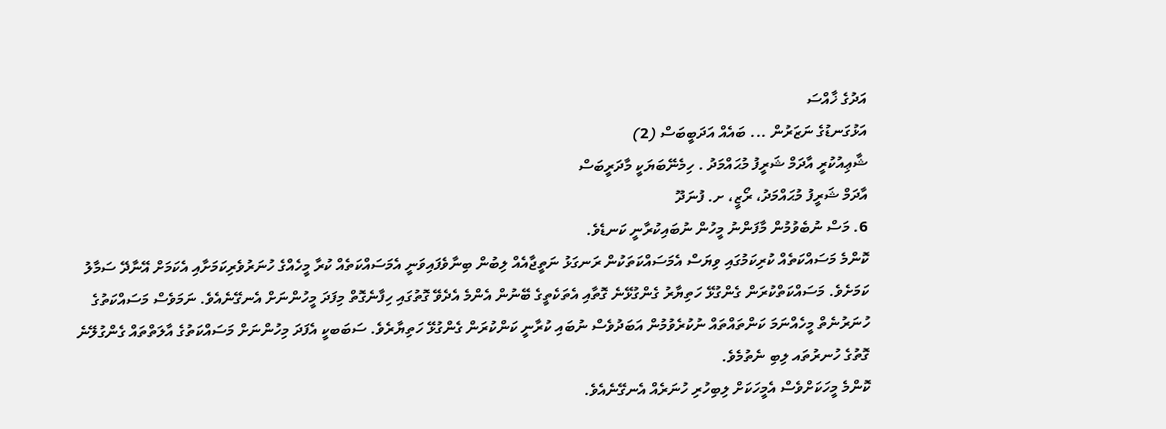އަދުގެ ޚާއްސަ
އަޅުގަނޑުގެ ނަޒަރުން ... ބައެއް އަދަބީބަސް (2)
ޝާޢިއުކުރީ އާދަމް ޝަރީފު މުޙައްމަދު . ހިމެނޭބަޔަކީ މާދަރީބަސް
އާދަމް ޝަރީފު މުޙައްމަދު، ރޯޒީ، ށ. ފުނަދޫ
6. މަސް ނުބެވުމުން މާފަންނު މީހުން ނުބައިކުރާނީ ކަނޑެވެ.
ކޮންމެ މަސައްކަތެއް ކުރިކަމުގައި ވިޔަސް އެމަސައްކަތަކުން ރަނގަޅު ނަތީޖާއެއް ލިބުން ބިނާވެފައިވަނީ އެމަސައްކަތެއް ކުރާ މީހެއްގެ ހުނަރުވެރިކަމަށާއި އެކަމަށް އޭނާދޭ ސަމާލު ކަމަށެވެ. މަސައްކަތްކުރަން ގެންގުޅޭ ހަތިޔާރު ގެންގުޅޭނެ ގޮތާއި އެތަކެތީގެ ބޭނުން އެންމެ އެދެވޭ ގޮތުގައި ހިފާނެގޮތް މިފަދަ މީހުންނަށް އެނގޭނެއެވެ. ނަމަވެސް މަސައްކަތުގެ ހުނަރުނެތް މީހެއްނަމަ ކަންތައްތައް ނުކުރެވުމުން އަބަދުވެސް ނުބައި ކުރާނީ ކަންކުރަން ގެންގުޅޭ ހަތިޔާރެވެ. ސަބަބކީ އެފަދަ މިހުންނަށް މަސައްކަތުގެ އާލަތްތައް ގެންގުލޭނެ ގޮތުގެ ހުނރުތައ ލިބި ނެތުމެވެ.
ކޮންމެ މީހަކަށްވެސް އެމީހަކަށް ލިބިހުރި ހުނަރެއް އެނގޭނެއެވެ.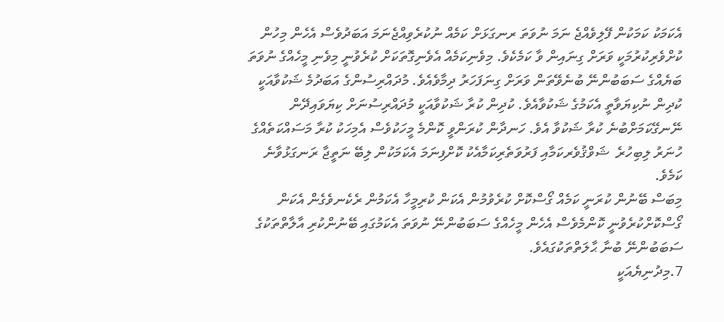އެކަމަކު ކަމަކުން ފޭލިވެއްޖެ ނަމަ ނުވަތަ ރނގަޅަށް ކަމެއް ނުކުރެވިއްޖެނަމަ އަބަދުވެސް އެހެން މިހުން ކުށްވެރިކުރުމަކީ ވަރަށް ގިނައިން ވާ ކަމެކެވެ. މިވެނިކަމެއް އެވެނިގޮތަކަށް ކުރެވުނީ މިވެނި މީހެއްގެ ނުވަތަ ބަޔެއްގެ ސަބަބުންނޭ ބުނެވޭތަން ވަރަށް ގިނަފަހަރު ދިމާވެއެވެ. މުދައްރިސުންގެ އަބަދުމެ ޝަކުވާއަކީ ކުދިން ނުކިޔަވާތީ އެކަމުގެ ޝަކުވާއެވެ. ކުދިން ކުރާ ޝަކުވާއަކީ މުދައްރިސުނަށް ކިޔަވައިދޭން ނޭނގޭކަމަށްބުނެ ކުރާ ޝަކުވާ އެވެ. ހަނދާން ކުރަންވީ ކޮންމެ މީހަކުވެސް އެމިހަކު ކުރާ މަސައްކަތެއްގެ ހުނަރު ލިބިހުރެ  ޝަވްޤުވެރކަމާއި ފަރުވަތެރިކަމާއެކު ކޮށްފިނަމަ އެކަމަކުން ލިބޭ ނަތީޖާ ރަނގަޅުވާނެ ކަމެވެ.
މިބަސް ބޭނުން ކުރަނީ ކަމެއް ގޯސްކޮށް ކުރެވުމުން އެކަން ކުރިމީހާ އެކަމުން ރެކެނވެގެން އެކަން ގޯސްކޮށްކުރެވުނީ ކޮންމެވެސް އެހެން މީހެއްގެ ސަބަބުންނޭ ނުވަތަ އެކަމުގައި ބޭނުންކުރި އާލާތްތަކުގެ ސަބަބުންނޭ ބުނާ ޙާލަތްތަކުގައެވެ.
7.މިދުނިޔެއަކީ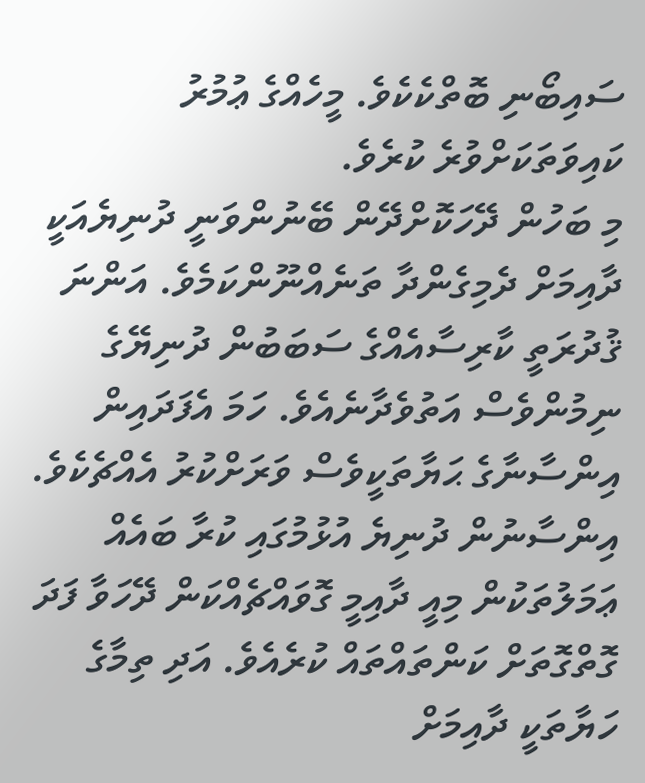ސައިބޯނި ބޮތްކެކެވެ. މީހެއްގެ ޢުމުރު ކައިވަތަކަށްވުރެ ކުރެވެ.
މި ބަހުން ދޭހަކޮށްދޭން ބޭނުންވަނީ ދުނިޔެއަކީ ދާއިމަށް ދެމިގެންދާ ތަނެއްނޫންކަމެވެ. އަންނަ ޤުދުރަތީ ކާރިސާއެއްގެ ސަބަބުން ދުނިޔޭގެ ނިމުންވެސް އަތުވެދާނެއެވެ. ހަމަ އެފަދައިން އިންސާނާގެ ޙަޔާތަކީވެސް ވަރަށްކުރު އެއްޗެކެވެ.
އިންސާނުން ދުނިޔެ އުޅުމުގައި ކުރާ ބައެއް ޢަމަލުތަކުން މިއީ ދާއިމީ ގޮވައްޗެއްކަން ދޭހަވާ ފަދަ ގޮތްގޮތަށް ކަންތައްތައް ކުރެއެވެ. އަދި ތިމާގެ ހަޔާތަކީ ދާއިމަށް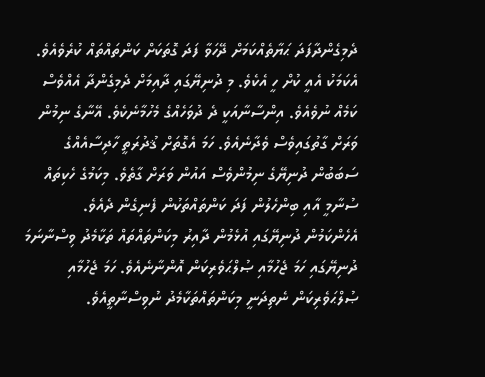ދެމިގެންދާފަދަ ޙަޔާތެއްކަމަށް ދޭހަވާ ފަދަ ގޮތަކަށް ކަންތައްތައް ކުރެވެއެވެ. އެކަމަކު އެއީ ކުށް ހީ އެކެވެ. މި ދުނިޔޭގައި ދާއިމަށް ދެމިގެންދާ އެއްވެސް ކަމެއް ނުވެއެވެ. އިންސާނާއަކީ ދެ ދުވަހެއްގެ މެހުމާނެކެވެ. އޭނާގެ ނިމުން ވަރަށް ގާތުގައިވެސް ވެދާނެއެވެ. ހަމަ އެގޮތަށް ޤުދުރަތީ ހާދިސާއެއްގެ ސަބަބުން ދުނިޔޭގެ ނިމުންވެސް އައުން ވަރަށް ގާތެވެ. މިކަމުގެ ހެކިތައް ސުނާމީ އާއި ބިންހެލުން ފަދަ ކަންތައްތަކުން ފެނިގެން ދެއެވެ.
އެހެންކަމުން ދުނިޔޭގައި އުޅެމުން ދާއިރު މިކަންތައްތައް ތަކާމެދު ވިސްނާނަމަ ދުނިޔޭގައި ހަމަ ޖެހުމާއި ޞުލްޙަވެރިކަން އޮންނާނެއެވެ. ހަމަ ޖެހުމާއި ޞުލްޙަވެރިކަން ނެތިދަނީ މިކަންތައްތަކާމެދު ނުވިސްނާތީއެވެ.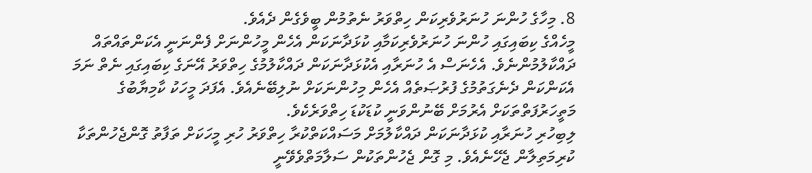8. މިހާގެ ހުންނަ ހުނަރުވެރިކަން ހިތްވަރު ނެތުމުން ބީވެގެން ދެއެވެ.
މީހެއްގެ ކިބައިގައި ހުންނަ ހުނަރުވެރިކަމާއި ކުޅަދާނަކަން އެހެން މީހުންނަށް ފެންނަނީ އެކަންތައްތައް ދައްކާލުމުންނެވެ. އެހެނަސް އެ ހުނަރާއި އެކުޅަދާނަކަން ދައްކާލުމުގެ ހިތްވަރު އޭނަގެ ކިބައިގައި ނެތް ނަމަ އެކަންކަން ދެނެގަތުމުގެ ފުރުޞަތެއް އެހެން މިހުންނަކަށް ނުލިބޭނެއެވެ. އެފަދަ މީހަކު ކާމިޔާބުގެ މަތީހަރުފަތްތަކަށް އެރުމަށް ބޭނުންވަނީ ކުޑަކުޑަ ހިތްވަރެކެވެ.
ލިބިހުރި ހުނަރާއި ކުޅަދާނަކަން ދައްކާލުމަށް މަސައްކަތްކުރާ ހިތްވަރު ހުރި މީހަކަށް ތަފާތު ގޮންޖެހުންތަކާ ކުރިމަތިލާން ޖެހޭނެއެވެ. މި ގޮން ޖެހުންތަކުން ސަލާމަތްވެވޭނީ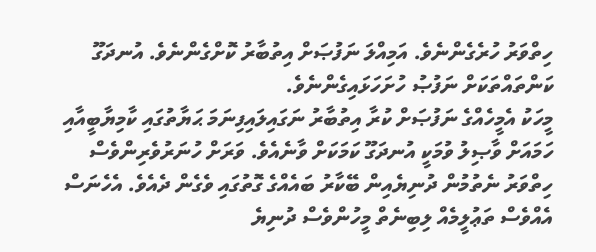ހިތްވަރު ހުރެގެންނެވެ. އަމިއްލަ ނަފުޞަށް އިތުބާރު ކޮށްގެންނެވެ. އުނދަގޫ ކަންތައްތަކަށް ނަފުޞު ހުށަހަޅައިގެންނެވެ.
މީހަކު އެމީހެއްގެ ނަފުޞަށް ކުރާ އިތުބާރު ނަގައިލައިފިނަމަ ޙަޔާތުގައި ކާމިޔާބީއާއި ހަމައަށް ވާޞިލު ވުމަކީ އުނދަގޫ ކަމަކަށް ވާނެއެވެ. ވަރަށް ހުނަރުވެރިންވެސް ހިތްވަރު ނެތުމުން ދުނިޔެއިން ބޭކާރު ބައެއްގެ ގޮތުގައި ވެގެން ދެއެވެ. އެހެނަސް އެއްވެސް ތަޢުލީމެއް ލިބިނެތް މީހުންވެސް ދުނިޔެ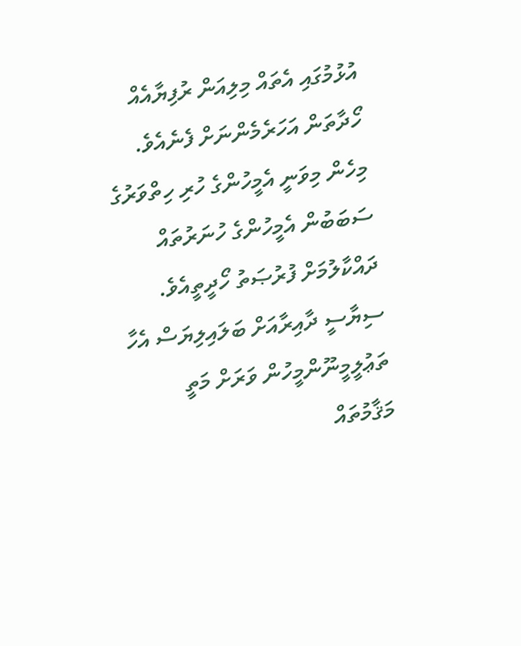އުޅުމުގައި އެތައް މިލިއަން ރުފިޔާއެއް ހޯދާތަން އަހަރެމެންނަށް ފެނެއެވެ. މިހެން މިވަނީ އެމީހުންގެ ހުރި ހިތްވަރުގެ ސަބަބުން އެމީހުންގެ ހުނަރުތައް ދައްކާލުމަށް ފުރުޞަތު ހޯދީތީއެވެ.
ސިޔާސީ ދާއިރާއަށް ބަލައިލިޔަސް އެހާ ތަޢުލީމީނޫންމީހުން ވަރަށް މަތީ މަޤާމުތައް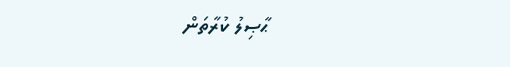ޙާޞިލު ކުރާތަން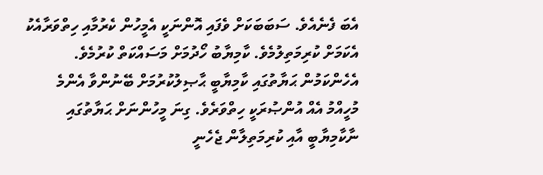އެބަ ފެނެއެވެ. ސަބަބަކަށް ވެފައި އޮންނަކީ އެމީހުން ކެރުމާއި ހިތްވަރާއެކު އެކަމަށް ކުރިމަތިލުމެވެ. ކާމިޔާބު ހޯދުމަށް މަސައްކަތް ކުރުމެވެ.
އެހެންކަމުން ޙަޔާތުގައި ކާމިޔާބީ ޙާޞިލުކުރުމަށް ބޭނުންވާ އެންމެ މުހީއްމު އެއް އުންޞުރަކީ ހިތްވަރެވެ. ގިނަ މީހުންނަށް ޙަޔާތުގައި ނާކާމިޔާބީ އާއި ކުރިމަތިލާން ޖެހެނީ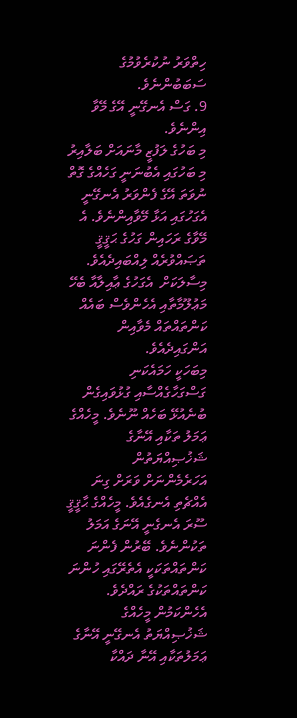ހިތްވަރު ނުކުރެވުމުގެ ސަބަބުންނެވެ.
9. ގަސް އެނގޭނީ އޭގެ މޭވާ އިންނެވެ.
މި ބަހުގެ ލަފުޒީ މާނައަށް ބަލާއިރު މި ބަހުގައި އެބުނަނީ ގަހެއްގެ ގޮތް ނުވަތަ އޭގެ ފެންވަރު އެނގޭނީ އެގަހުގައި އަޅާ މޭވާއިންނެވެ. އެ މޭވާގެ ރަހައިން ގަހުގެ ޙަޤީޤީ ތަޞައްވުރެއް ލިއްބައިދެއެވެ. މިސާލަކަށް  އެގަހުގެ ޢާއިލާއާ ބެހޭ މަޢުލޫމާތާއި އެހެންވެސް ބައެއް ކަންތައްތައް މެވާއިން އަންގައިދެއެވެ.
މިބަހަކީ ހަމައެކަނި ގަސްގަހާގެއްސާއި ގުޅުވައިގެން ބުނެއުޅޭ ބަހެއް ނޫނެވެ. މީހެއްގެ ޢަމަލު ތަކާއި އޭނާގެ ޝަޚުޞިއްޔަތުން އަހަރެމެންނަށް ވަރަށް ގިނަ އެއްޗެތި އެނގެއެވެ. މީހެއްގެ ޙާޤީޤީ ސޫރަ އެނގެނީ އޭނަގެ އަމަލު ތަކުންނެވެ. ބޭރުން ފެންނަ ކަންތައްތަކަކީ އެތެރޭގައި ހުންނަ ކަންތައްތަކުގެ ރައްދެވެ. އެހެންކަމުން މީހެއްގެ ޝަޚުޞިއްޔަތު އެނގޭނީ އޭނާގެ ޢަމަލުތަކާއި އޭނާ ދައްކާ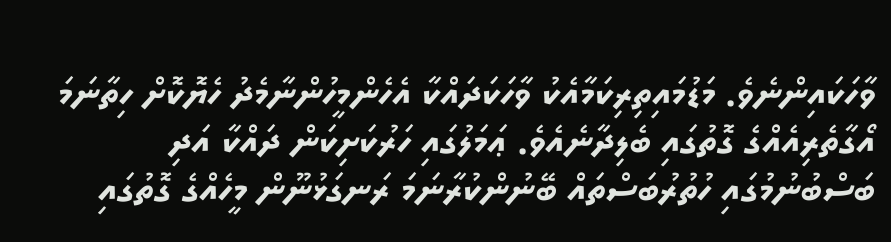ވާހަކައިންނެވެ. މަޑުމައިތިރިކަމާއެކު ވާހަކަދައްކާ އެހެންމީހުންނާމެދު ހެޔޮކޮށް ހިތާނަމަ އޯގާތެރިއެއްގެ ގޮތުގައި ބެލިދާނެއެވެ. ޢަމަލުގައި ހަރުކަށިކަން ދައްކާ އަދި ބަސްބުނުމުގައި ހުތުރުބަސްތައް ބޭނުންކުރާނަމަ ރަނގަޅުނޫން މީހެއްގެ ގޮތުގައި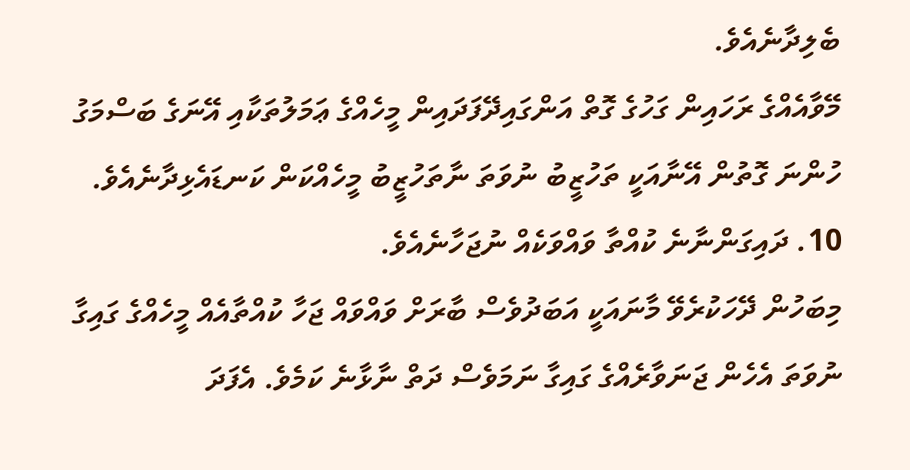ބެލިދާނެއެވެ.
މޭވާއެއްގެ ރަހައިން ގަހުގެ ގޮތް އަންގައިދޭފަދައިން މީހެއްގެ ޢަމަލުތަކާއި އޭނަގެ ބަސްމަގު ހުންނަ ގޮތުން އޭނާއަކީ ތަހުޒީބު ނުވަތަ ނާތަހުޒީބު މީހެއްކަން ކަނޑައެޅިދާނެއެވެ.
10. ދައިގަންނާނެ ކުއްތާ ވައްވަކެއް ނުޖަހާނެއެވެ.
މިބަހުން ދޭހަކުރެވޭ މާނައަކީ އަބަދުވެސް ބާރަށް ވައްވައް ޖަހާ ކުއްތާއެއް މީހެއްގެ ގައިގާ ނުވަތަ އެހެން ޖަނަވާރެއްގެ ގައިގާ ނަމަވެސް ދަތް ނާޅާނެ ކަމެވެ. އެފަދަ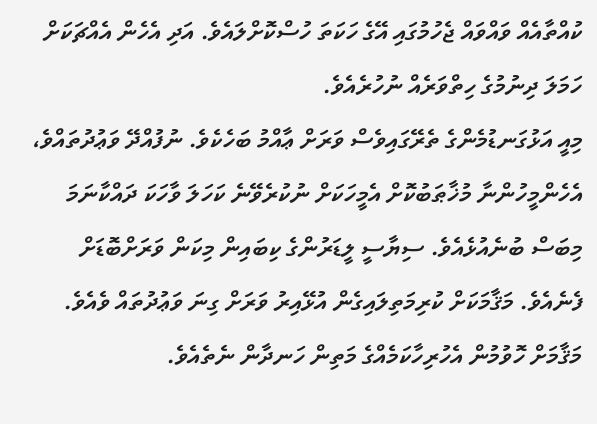ކުއްތާއެއް ވައްވައް ޖެހުމުގައި އޭގެ ހަކަތަ ހުސްކޮށްލައެވެ. އަދި އެހެން އެއްޗަކަށް ހަމަލަ ދިނުމުގެ ހިތްވަރެއް ނުހުރެއެވެ.
މިއީ އަޅުގަނޑުމެންގެ ތެރޭގައިވެސް ވަރަށް ޢާއްމު ބަހެކެވެ. ނުފުއްދޭ ވަޢުދުތައްވެ، އެހެންމީހުންނާ މުޚާޠަބުކޮށް އެމީހަކަށް ނުކުރެވޭނެ ކަހަލަ ވާހަކަ ދައްކާނަމަ މިބަސް ބުނެއުޅެއެވެ. ސިޔާސީ ލީޑަރުންގެ ކިބައިން މިކަން ވަރަށްބޮޑަށް ފެނެއެވެ. މަޤާމަކަށް ކުރިމަތިލައިގެން އުޅޭއިރު ވަރަށް ގިނަ ވަޢުދުތައް ވެއެވެ. މަޤާމަށް ހޮވުމުން އެހުރިހާކަމެއްގެ މަތިން ހަނދާން ނެތެއެވެ.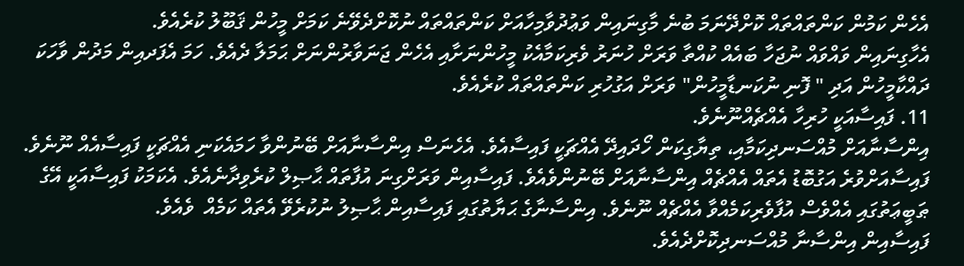އެހެން ކަމުން ކަންތައްތައް ކޮށްދޭނަމަ ބުނެ މާގިނައިން ވަޢުދުވާމިހާއަށް ކަންތައްތައް ނުކޮށްދެވޭނެ ކަމަށް މީހުން ޤަބޫލު ކުރެއެވެ.
އެހާގިނައިން ވައްވައް ނުޖަހާ ބައެއް ކުއްތާ ވަރަށް ހުނަރު ވެރިކަމާއެކު މީހުންނަށާއި އެހެން ޖަނަވާރުންނަށް ޙަމަލާ ދެއެވެ. ހަމަ އެފަދއިން މަދުން ވާހަކަ ދައްކާމީހުން އަދި " ފޮނި ނުކަނޑާމީހުން" ވަރަށް އަގުހުރި ކަންތައްތައް ކުރެއެވެ.
11. ފައިސާއަކީ ހުރިހާ އެއްޗެއްނޫނެވެ.
އިންސާނާއަށް މުއްސަނދިކަމާއި، ތިޔާގިކަން ހޯދައިދޭ އެއްޗަކީ ފައިސާއެވެ. އެހެނަސް އިންސާނާއަށް ބޭނުންވާ ހަމައެކަނި އެއްޗަކީ ފައިސާއެއް ނޫނެވެ. ފައިސާއަށްވުރެ އަގުބޮޑު އެތައް އެއްޗެއް އިންސާނާއަށް ބޭނުންވެއެވެ. ފައިސާއިން ވަރަށްގިނަ އުފާތައް ޙާޞިލް ކުރެވިދާނެއެވެ. އެކަމަކު ފައިސާއަކީ އޭގެ ޠަބީޢަތުގައި އެއްވެސް އުފާވެރިކަމެއްވާ އެއްޗެއް ނޫނެވެ. އިންސާނާގެ ޙަޔާތުގައި ފައިސާއިން ޙާޞިލު ނުކުރެވޭ އެތައް ކަމެއް  ވެއެވެ.
ފައިސާއިން އިންސާނާ މުއްސަނދިކޮށްދެއެވެ.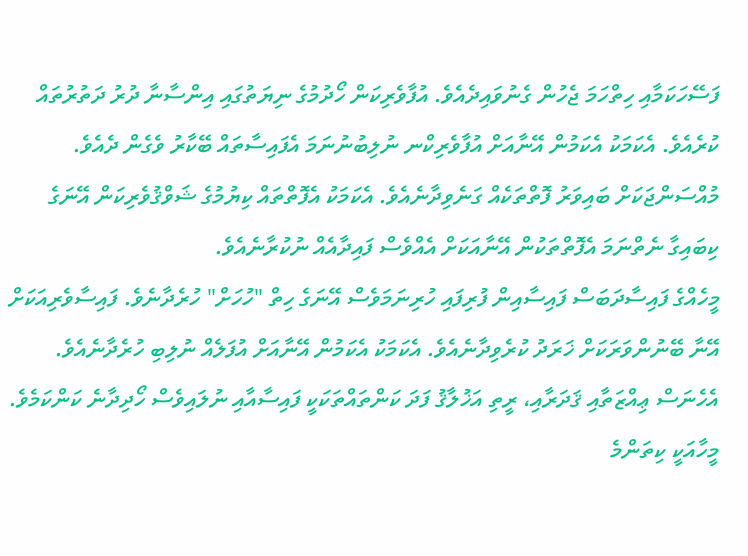ފަސޭހަކަމާއި ހިތްހަމަ ޖެހުން ގެނުވައިދެއެވެ. އުފާވެރިކަން ހޯދުމުގެ ނިޔަތުގައި އިންސާނާ ދުރު ދަތުރުތައް ކުރެއެވެ. އެކަމަކު އެކަމުން އޭނާއަށް އުފާވެރިކްނ ނުލިބުނުނަމަ އެފައިސާތައް ބޭކާރު ވެގެން ދެއެވެ. މުއްސަންޖަކަށް ބައިވަރު ފޮތްތަކެއް ގަނެވިދާނެއެވެ. އެކަމަކު އެފޮތްތައް ކިޔުމުގެ ޝަވްޤުވެރިކަން އޭނަގެ ކިބައިގާ ނެތްނަމަ އެފޮތްތަކުން އޭނާއަކަށް އެއްވެސް ފައިދާއެއް ނުކުރާނެއެވެ.
މީހެއްގެ ފައިސާދަބަސް ފައިސާއިން ފުރިފައި ހުރިނަމަވެސް އޭނަގެ ހިތް "ހުހަށް" ހުރެދާނެވެ. ފައިސާވެރިއަކަށް އޭނާ ބޭނުންވަރަކަށް ޚަރަދު ކުރެވިދާނެއެވެ. އެކަމަކު އެކަމުން އޭނާއަށް އުފަލެއް ނުލިބި ހުރެދާނެއެވެ. އެހެނަސް ޢިއްޒަތާއި ޤަދަރާއި، ރީތި އަޚުލާޤު ފަދަ ކަންތައްތަކަކީ ފައިސާއާއި ނުލައިވެސް ހޯދިދާނެ ކަންކަމެވެ. މީހާއަކީ ކިތަންމެ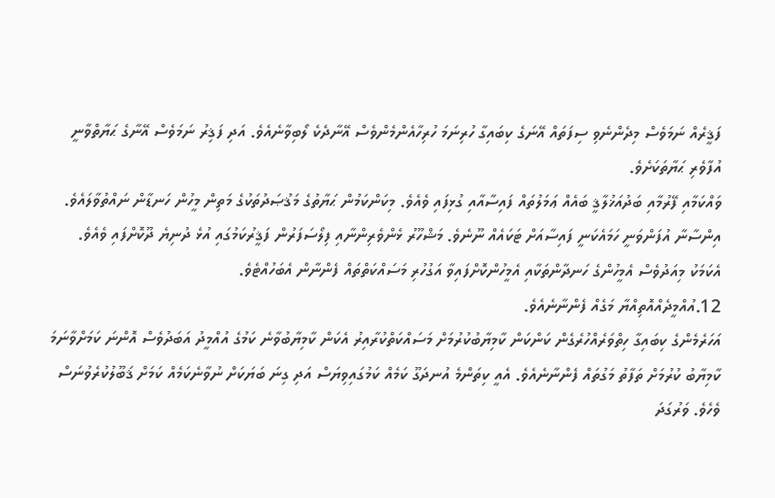ފަޤީރެއް ނަމަވެސް މިދެންނެވި ސިފަތައް އޭނަގެ ކިބައިގާ ހުރިނަމަ ހުރިހާއެންމެންވެސް އޭނާދެކެ ލޯބިވާނެއެވެ. އަދި ފަޤިރު ނަމަވެސް އޭނާގެ ޙަޔާތްވާނީ އުފާވެރި ޙަޔާތަކަށެވެ.
ވައްކަމާއި ފޭރުމާއި ބަދުއަޚުލާޤީ ބައެއް ޢަމަލުތައް ފައިސާއާއި ގުޅިފައި ވެއެވެ. މިކަންކަމުން ޙަޔާތުގެ މަޤުޞަދުތަކުގެ މަތިން މީހުން ހަނޑާން ނައްތުވާލައެވެ.
އިންސާނާ އުފަންވަނީ ހަމައެކަނީ ފައިސާއަށް ޓަކައެއް ނޫނެވެ. މަޝްހޫރު ޅެންވެރިންނާއި ފިލޯސަފަރުން ފަޤީރުކަމުގައި އުޅެ ދުނިޔެ ދޫކޮށްފައި ވެއެވެ. އެކަމަކު މިއަދުވެސް އެމީހުންގެ ހަނދާންތަކާއި އެމީހުންކޮށްފައިވާ އަގުހުރި މަސައްކަތްތައް ފެންނާން އެބަހުއްޓެވެ.
12.އުއްމީދެއްއޮތިއްޔާ މަގެއް ފެންނާނެއެވެ.
އަހަރެމެންގެ ކިބައިގާ ހިތްވަރެއްހުރެގެން ކަންކަން ކާމިޔާބުކުރުމަށް މަސައްކަތްކުރާއިރު އެކަން ކާމިޔާބުވާނެ ކަމުގެ އުއްމީދު އަބަދުވެސް އޮންނަ ކަމަށްވާނަމަ ކާމިޔާބު ކުރުމަށް ތަފާތު މަގުތައް ފެންނާނެއެވެ. އެއީ ކިތަންމެ އުނދަގޫ ކަމެއް ކަމުގައިވިޔަސް އަދި ގިނަ ބަޔަކަށް ނުވާނެކަމެއް ކަމަށް ޤަބޫލުކުރެވުނަސް ވެހެވެ. ވަރުގަދަ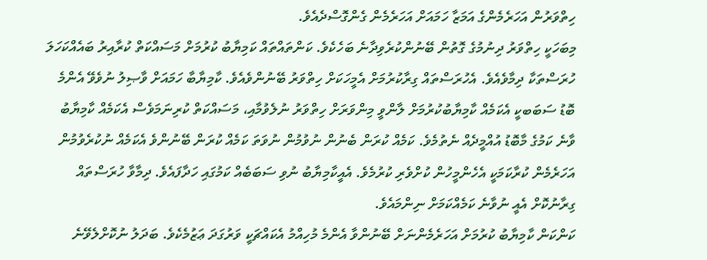ހިތްވަރުން އަހަރެމެންގެ އަމަޒާ ހަމައަށް އަހަރެމެން ގެންގޮސްދެއެވެ.
މިބަހަކީ ހިތްވަރު ދިނުމުގެ ގޮތުން ބޭނުންކުރެވިދާނެ ބަހެކެވެ. ކަންތައްތައް ކަމިޔާބު ކުރުމަށް މަސައްކަތް ކުރާއިރު ބައެއްކަހަލަ ހުރަސްތަކާ ދިމާވެއެވެ. އެހުރަސްތައް ގިރާކުރުމަށް އެމީހަކަށް ހިތްވަރު ބޭނުންވެއެވެ. ކާމިޔާބާ ހަމައަށް ވާޞިލު ނުވެވޭ އެންމެ ބޮޑު ސަބަބކީ އެކަމެއް ކާމިޔާބުކުރުމަށް ލާންވީ މިންވަރަށް ހިތްވަރު ނުލެވުމާއި، މަސައްކަތް ކުރިނަމަވެސް އެކަމެއް ކާމިޔާބު ވާނެ ކަމުގެ މާބޮޑު އުއްމީދެއް ނެތުމެވެ. ކަމެއް ކުރަން ބެނުން ނުވުމުން ނުވަތަ ކަމެއް ކުރަން ބޭނުންވެ އެކަމެއް ނުކުރެވުމުން އަހަރެމެން ކުރާކަމަކީ އެހެންމީހުން ކުށްވެރި ކުރުމެވެ. އެއީކާމިޔާބު ނުވި ސަބަބެއް ކަމުގައި ހަދާފައެވެ. ދިމާވާ ހުރަސްތައް ގިރާނުކޮށް އެއީ ނުވާނެ ކަމެއްކަމަށް ނިންމައެވެ.
ކަންކަން ކާމިޔާބު ކުރުމަށް އަހަރެމެންނަށް ބޭނުންވާ އެންމެ މުހިއްމު އެކައްޗަކީ ވަރުގަދަ ޢަޒުމެކެވެ. ބަދަލު ނުކޮށްލެވޭނެ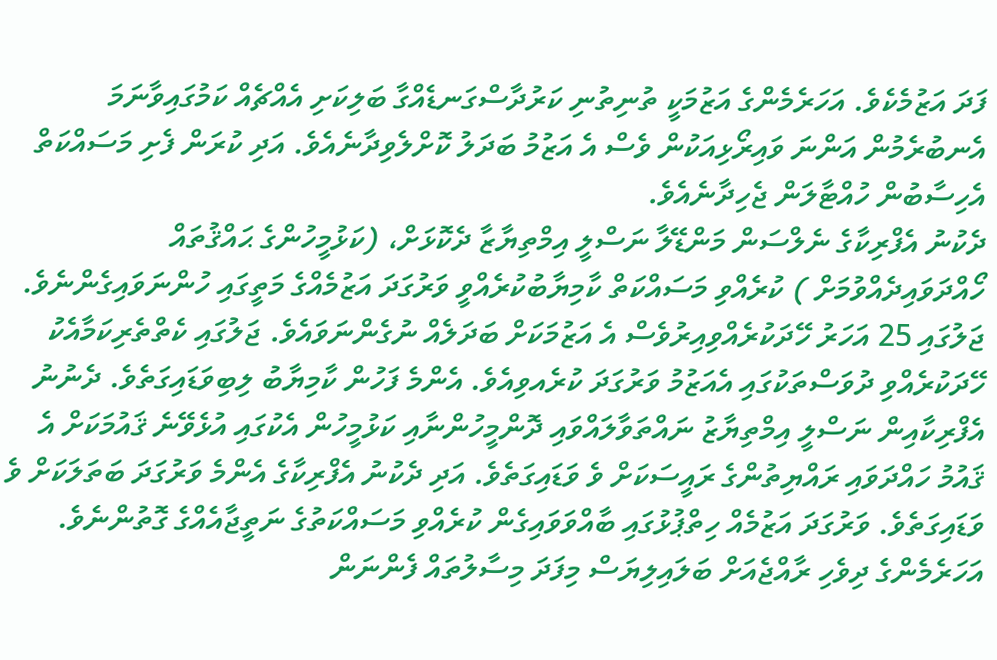ފަދަ އަޒުމެކެވެ. އަހަރެމެންގެ އަޒުމަކީ ތުނިތުނި ކަރުދާސްގަނޑެއްގާ ބަލިކަށި އެއްޗެއް ކަމުގައިވާނަމަ އެނބުރެމުން އަންނަ ވައިރޯޅިއަކުން ވެސް އެ އަޒުމު ބަދަލު ކޮށްލެވިދާނެއެވެ. އަދި ކުރަން ފެށި މަސައްކަތް އެހިސާބުން ހުއްޓާލަން ޖެހިދާނެއެވެ.
ދެކުނު އެފްރިކާގެ ނެލްސަން މަންޑޭލާ ނަސްލީ އިމްތިޔާޒާ ދެކޮޅަށް، (ކަޅުމީހުންގެ ޙައްޤުތައް ހޯއްދަވައިދެއްވުމަށް ) ކުރެއްވި މަސައްކަތް ކާމިޔާބުކުރެއްވީ ވަރުގަދަ އަޒުމެއްގެ މަތީގައި ހުންނަވައިގެންނެވެ. ޖަލުގައި 25 އަހަރު ހޭދަކުރެއްވިއިރުވެސް އެ އަޒުމަކަށް ބަދަލެއް ނުގެންނަވައެވެ. ޖަލުގައި ކެތްތެރިކަމާއެކު ހޭދަކުރެއްވި ދުވަސްތަކުގައި އެއަޒުމު ވަރުގަދަ ކުރެއވިއެވެ. އެންމެ ފަހުން ކާމިޔާބު ލިބިވަޑައިގަތެވެ. ދެނުނު އެފްރިކާއިން ނަސްލީ އިމްތިޔާޒު ނައްތަވާލައްވައި ދޮންމީހުންނާއި ކަޅުމީހުން އެކުގައި އުޅެވޭނެ ޤައުމަކަށް އެ ޤައުމު ހައްދަވައި ރައްޔިތުންގެ ރައީސަކަށް ވެ ވަޑައިގަތެވެ. އަދި ދެކުނު އެފްރިކާގެ އެންމެ ވަރުގަދަ ބަތަލަކަށް ވެ ވަޑައިގަތެވެ. ވަރުގަދަ އަޒުމެއް ހިތްޕުޅުގައި ބާއްވަވައިގެން ކުރެއްވި މަސައްކަތުގެ ނަތީޖާއެއްގެ ގޮތުންނެވެ.
އަހަރެމެންގެ ދިވެހި ރާއްޖެއަށް ބަލައިލިޔަސް މިފަދަ މިސާލުތައް ފެންނަން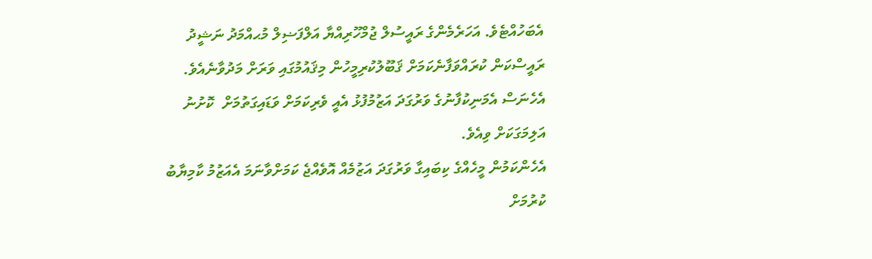އެބަހުއްޓެވެ. އަހަރެމެންގެ ރައީސުލް ޖުމްހޫރިއްޔާ އަލްފަޟިލް މުޙއްމަދު ނަޝީދު ރައީސްކަން ކުރައްވަފާނެކަމަށް ޤަބޫލުކުރިމީހުން މިޤައުމުގައި ވަރަށް މަދުވާނެއެވެ. އެހެނަސް އެމަނިކުފާނުގެ ވަރުގަދަ އަޒުމުފުޅު އެއީ ވެރިކަމަށް ވަޑައިގަތުމަށް  ކޮށުނު އަލިމަގަކަށް ވިއެވެ.
އެހެންކަމުން މީހެއްގެ ކިބައިގާ ވަރުގަދަ އަޒުމެއް އޮވެއްޖެ ކަމަށްވާނަމަ އެއަޒުމު ކާމިޔާބު ކުރުމަށް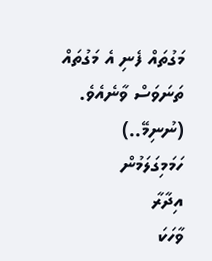މަގުތައް ފެނި އެ މަގުތައް ތަނަވަސް ވާނެއެވެ.
(ނުނިމޭ..)
ހަމަމިގަލަމުން
އިދާރާ
ވާހަކަ